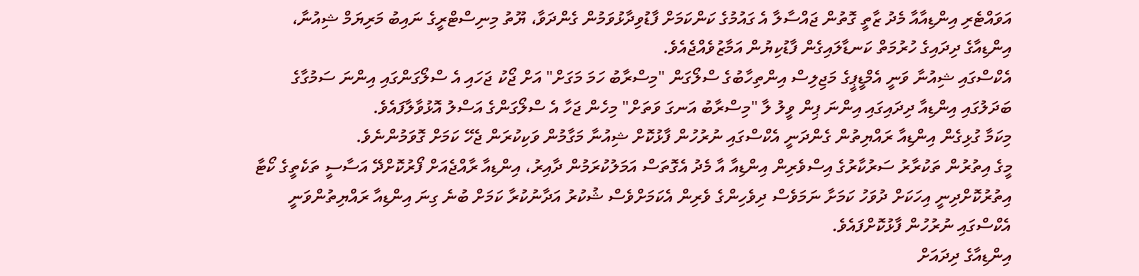އަވައްޓެރި އިންޑިއާއާ މެދު ޒާތީ ގޮތުން ޖައްސާލާ އެ ގައުމުގެ ކަންކަމަށް ފާޑުވިދާޅުވަމުން ގެންދަވާ، ޔޫތު މިނިސްޓްރީގެ ނައިބު މަރިޔަމް ޝިއުނާ، އިންޑިއާގެ ދިދައިގެ ހުރުމަތް ކަނޑާލައިގެން ފާޑުކިޔުން އަމާޒުވެއްޖެއެވެ.
އެކްސްގައި ޝިއުނާ ވަނީ އެމްޑީޕީގެ މަޖިލިސް އިންތިހާބުގެ ސްލޯގަން "މިސްރާބު ހަމަ މަގަށް" އަށް ޖޯކު ޖަހައި އެ ސްލޯގަންގައި އިންނަ ސަމުގާގެ ބަދަލުގައި އިންޑިއާ ދިދައިގައި އިންނަ ޕިން ވީލު ލާ "މިސްރާބު އަނގަ ވަތަށް" މިހެން ޖަހާ އެ ސްލޯގަންގެ އަސްލު އޮޅުވާލާފައެވެ.
މިކަމާ ގުޅިގެން އިންޑިއާ ރައްޔިތުން ގެންދަނީ އެކްސްގައި ނުރުހުން ފާޅުކޮށް ޝިއުނާ މަގާމުން ވަކިކުރަން ޖެހޭ ކަމަށް ގޮވަމުންނެވެ.
މީގެ އިތުރުން ތަކުރާރު ސަރުކާރުގެ އިސްވެރިން އިންޑިއާ އާ މެދު އެގޮތަސް އަމަލުކުރަމުން ދާއިރު، އިންޑިއާ ރާއްޖެއަށް ފޯރުކޮށްދޭ އަސާސީ ތަކެތީގެ ކޯޓާ އިތުރުކޮށްދިނީ އިހަކަށް ދުވަހު ކަމަށާ ނަމަވެސް ދިވެހިންގެ ވެރިން އެކަމަށްވެސް ޝުކުރު އަދާނުކުރާ ކަމަށް ބުނެ ގިނަ އިންޑިއާ ރައްޔިތުންވަނީ އެކްސްގައި ނުރުހުން ފާޅުކޮށްފައެވެ.
އިންޑިއާގެ ދިދައަށް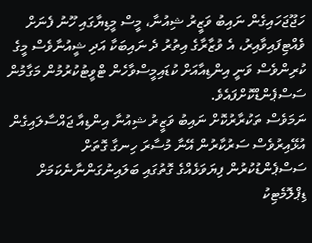ހަޖޫޖަހައިގެން ނައިބު ވަޒީރު ޝިއުނާ، މީސް މީޑިޔާގައި ހޫނު ފެނަށް ވެއްޓިފައިވާއިރު، އެ ވުޒާރާގެ އިތުރު ދެ ނައިބަކާ އަދި ޝީއުނާވެސް މީގެ ކުރިންވެސް ވަނީ އިންޑިއާއަށް ކުޑައިމީސްވާހެން ޓްވީޓުކުރުމުން މަގާމުން ސަސްޕެންޑްކޮށްފައެވެ.
ނަމަވެސް ތަކުރާރުކޮށް ނައިބު ވަޒީރު ޝިއުނާ އިންޑިއާ ޖައްސާލައިގެން އުޅޭއިރުވެސް ސަރުކާރުން އޭނާ މުސާރަ ހިނގާ ގޮތަށް ސަސްޕެންޑުކުރުން ފިޔަވަޅެއްގެ ގޮތުގައި ބަލައިނުގަންނާނެކަމަށް ޑިޕްލޮމެޓިކު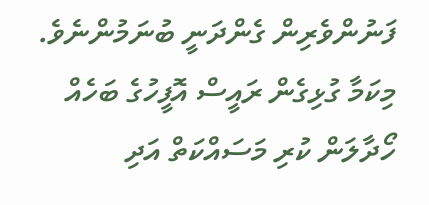ފަނުންވެރިން ގެންދަނީ ބުނަމުންނެވެ.
މިކަމާ ގުޅިގެން ރައީސް އޮފީހުގެ ބަހެއް ހޯދާލަން ކުރި މަސައްކަތް އަދި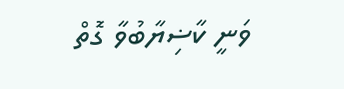ވަނީ ކާޟިޔާބުވާ ގޮތް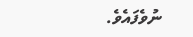ނުވެފައެވެ.